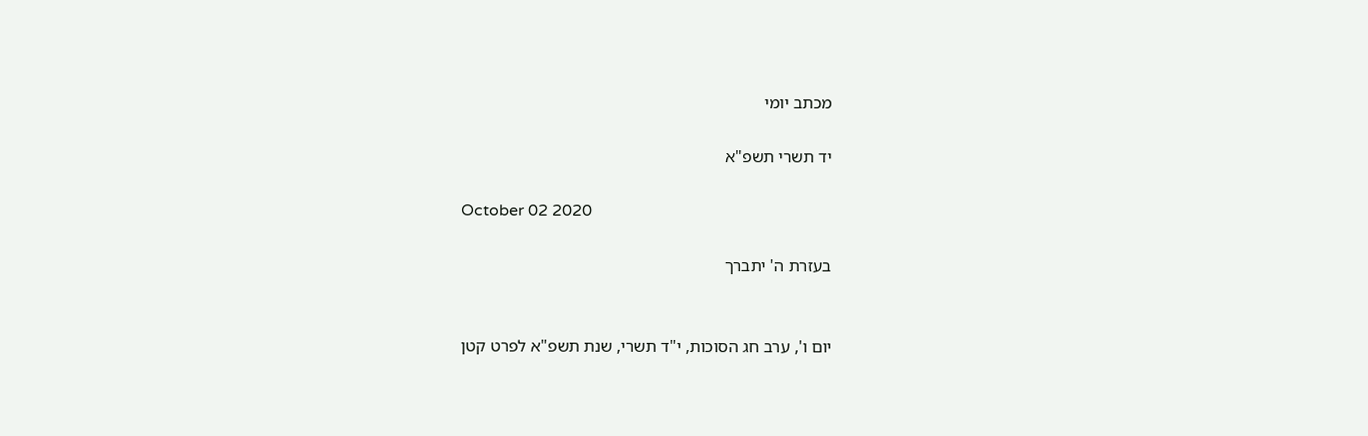מכתב יומי

יד תשרי תשפ"א

October 02 2020

בעזרת ה' יתברך


יום ו', ערב חג הסוכות, י"ד תשרי, שנת תשפ"א לפרט קטן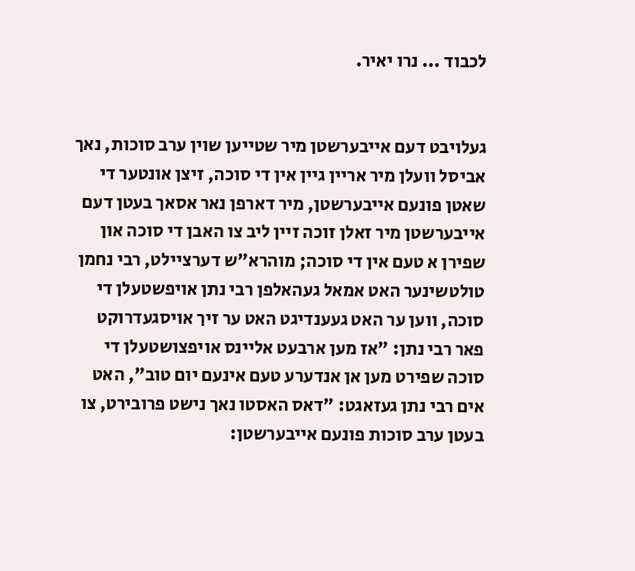לכבוד ... נרו יאיר.


געלויבט דעם אייבערשטן מיר שטייען שוין ערב סוכות, נאך אביסל וועלן מיר אריין גיין אין די סוכה, זיצן אונטער די שאטן פונעם אייבערשטן, מיר דארפן נאר אסאך בעטן דעם אייבערשטן מיר זאלן זוכה זיין ליב צו האבן די סוכה און שפירן א טעם אין די סוכה; מוהרא"ש דערציילט, רבי נחמן טולטשינער האט אמאל געהאלפן רבי נתן אויפשטעלן די סוכה, ווען ער האט געענדיגט האט ער זיך אויסגעדרוקט פאר רבי נתן: "אז מען ארבעט אליינס אויפצושטעלן די סוכה שפירט מען אן אנדערע טעם אינעם יום טוב", האט אים רבי נתן געזאגט: "דאס האסטו נאך נישט פרובירט, צו בעטן ערב סוכות פונעם אייבערשטן: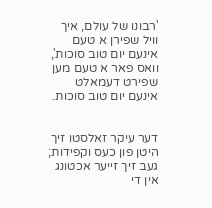'רבונו של עולם, איך וויל שפירן א טעם אינעם יום טוב סוכות', וואס פאר א טעם מען שפירט דעמאלט אינעם יום טוב סוכות.


דער עיקר זאלסטו זיך היטן פון כעס וקפידות; געב זיך זייער אכטונג אין די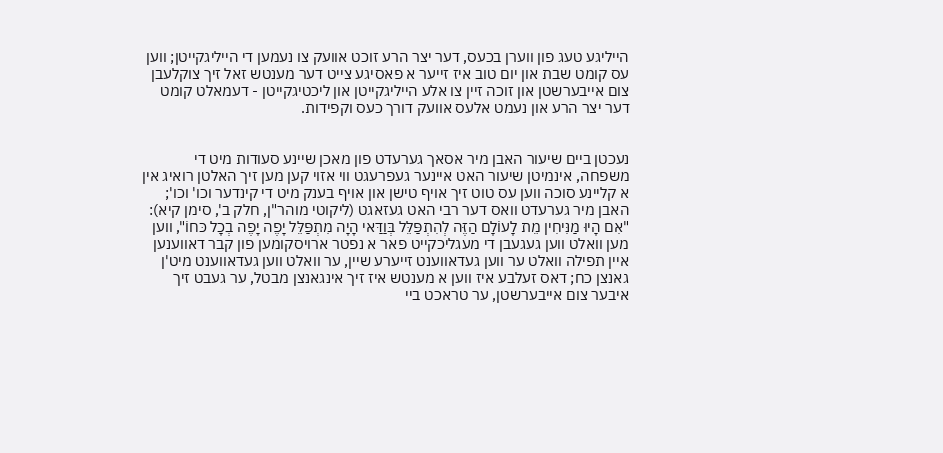הייליגע טעג פון ווערן בכעס, דער יצר הרע זוכט אוועק צו נעמען די הייליגקייטן; ווען עס קומט שבת און יום טוב איז זייער א פאסיגע צייט דער מענטש זאל זיך צוקלעבן צום אייבערשטן און זוכה זיין צו אלע הייליגקייטן און ליכטיגקייטן - דעמאלט קומט דער יצר הרע און נעמט אלעס אוועק דורך כעס וקפידות.


נעכטן ביים שיעור האבן מיר אסאך גערעדט פון מאכן שיינע סעודות מיט די משפחה, אינמיטן שיעור האט איינער געפרעגט ווי אזוי קען מען זיך האלטן רואיג אין א קליינע סוכה ווען עס טוט זיך אויף טישן און אויף בענק מיט די קינדער וכו' וכו'; האבן מיר גערעדט וואס דער רבי האט געזאגט (ליקוטי מוהר"ן, חלק ב', סימן קיא): "אִם הָיוּ מַנִּיחִין מֵת לָעוֹלָם הַזֶּה לְהִתְפַּלֵּל בְּוַדַּאי הָיָה מִתְפַּלֵּל יָפֶה יָפֶה בְכָל כּחוֹ", ווען מען וואלט ווען געגעבן די מעגליכקייט פאר א נפטר ארויסקומען פון קבר דאווענען איין תפילה וואלט ער ווען געדאווענט זייערע שיין, ער וואלט ווען געדאווענט מיט'ן גאנצן כח; דאס זעלבע איז ווען א מענטש איז זיך אינגאנצן מבטל, ער געבט זיך איבער צום אייבערשטן, ער טראכט ביי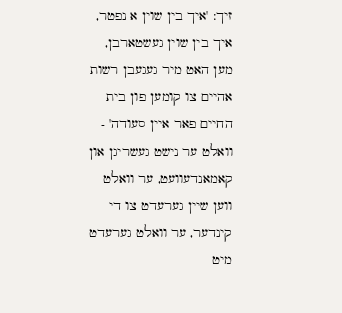זיך: 'איך בין שוין א נפטר, איך בין שוין געשטארבן, מען האט מיר געגעבן רשות אהיים צו קומען פון בית החיים פאר איין סעודה' - וואלט ער נישט געשריגן און קאמאנדעוועט, ער וואלט ווען שיין גערעדט צו די קינדער, ער וואלט גערעדט מיט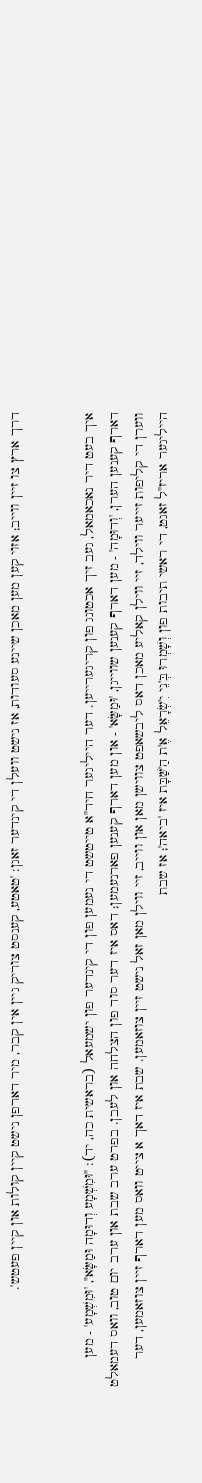דרך ארץ צו זיין ווייב; אזוי קען מען מאכן שיינע סעודות, אז נישט וועלן די קינדער זאגן: 'טאטע, קענסט צוריק גיין אין קבר, מיר דארפן נישט קיין קולות און קיין פעטש'.


איך בעט דיר נאכאמאל, געב זיך אכטונג פון קריגערייען. דער הייליגער חיד"א טייטשט די נעמען פון די קינדער פון ישמעאל (בראשית כה, יד): "וּמִשְׁמָע וְדוּמָה וּמַשָּׂא", 'וּמִשְׁמָע' - מען דארף קענען הערן, 'וְדוּמָה' - מען דארף קענען שווייגן, 'וּמַשָּׂא' - און מען דארף קענען פארנעמען; דאס איז דער סוד פון הצלחה און לעבן. בפרט ערב שבת און ערב יום טוב, וואס דעמאלט ווערן די קליפות זייער ווילד, זיי ווילן קאליע מאכן דאס ליבשאפט צווישן מאן און ווייב, זיי ווילן מאן זאל נישט זיין צוזאמען. שבת איז דאך א צייט וואס מען דארף זיין צוזאמען, דער הייליגער אריז"ל זאגט, די ראשי תיבות פון וְשָׁמְרוּ בְּ'נֵי יִ'שְׂרָאֵל אֶ'ת הַ'שַּׁבָּת איז 'ביאה'; אז שבת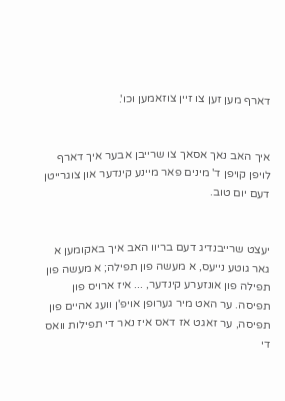דארף מען זען צו זיין צוזאמען וכו'.


איך האב נאך אסאך צו שרייבן אבער איך דארף לויפן קויפן ד' מינים פאר מיינע קינדער און צוגרייטן דעם יום טוב.


יעצט שרייבנדיג דעם בריוו האב איך באקומען א גאר גוטע נייעס, א מעשה פון תפילה; א מעשה פון תפילה פון אונזערע קינדער, ... איז ארויס פון תפיסה. ער האט מיר גערופן אויפ'ן וועג אהיים פון תפיסה, ער זאגט אז דאס איז נאר די תפילות וואס די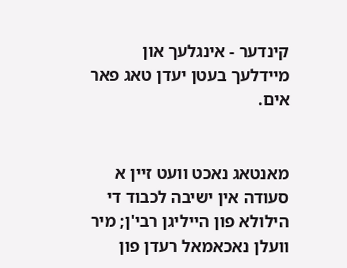קינדער - אינגלעך און מיידלעך בעטן יעדן טאג פאר אים.


מאנטאג נאכט וועט זיין א סעודה אין ישיבה לכבוד די הילולא פון הייליגן רבי'ן; מיר וועלן נאכאמאל רעדן פון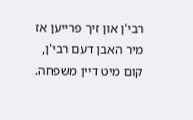רבי'ן און זיך פרייען אז מיר האבן דעם רבי'ן, קום מיט דיין משפחה.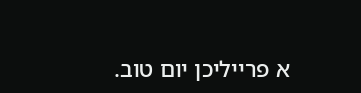א פרייליכן יום טוב.